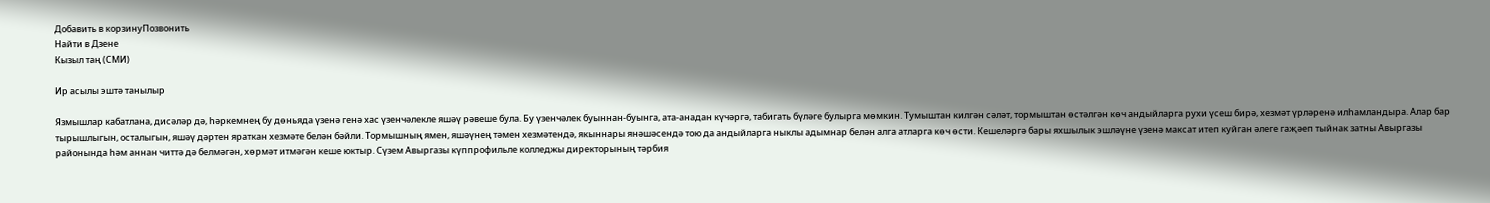Добавить в корзинуПозвонить
Найти в Дзене
Кызыл таң (СМИ)

Ир асылы эштә танылыр

Язмышлар кабатлана, дисәләр дә, һәркемнең бу дөньяда үзенә генә хас үзенчәлекле яшәү рәвеше була. Бу үзенчәлек буыннан-буынга, ата-анадан күчәргә, табигать бүләге булырга мөмкин. Тумыштан килгән сәләт, тормыштан өстәлгән көч андыйларга рухи үсеш бирә, хезмәт үрләренә илһамландыра. Алар бар тырышлыгын, осталыгын, яшәү дәртен яраткан хезмәте белән бәйли. Тормышның ямен, яшәүнең тәмен хезмәтендә, якыннары янәшәсендә тою да андыйларга ныклы адымнар белән алга атларга көч өсти. Кешеләргә бары яхшылык эшләүне үзенә максат итеп куйган әлеге гаҗәеп тыйнак затны Авыргазы районында һәм аннан читтә дә белмәгән, хөрмәт итмәгән кеше юктыр. Сүзем Авыргазы күппрофильле колледжы директорының тәрбия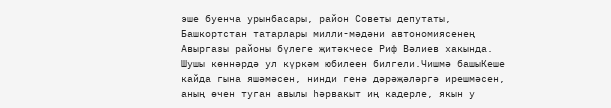эше буенча урынбасары, район Советы депутаты, Башкортстан татарлары милли-мәдәни автономиясенең Авыргазы районы бүлеге җитәкчесе Риф Вәлиев хакында. Шушы көннәрдә ул күркәм юбилеен билгели.Чишмә башыКеше кайда гына яшәмәсен, нинди генә дәрәҗәләргә ирешмәсен, аның өчен туган авылы һәрвакыт иң кадерле, якын у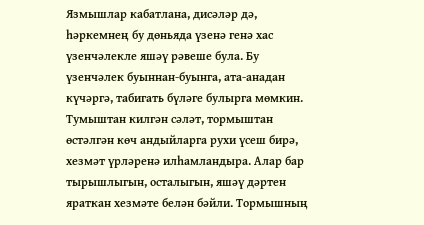Язмышлар кабатлана, дисәләр дә, һәркемнең бу дөньяда үзенә генә хас үзенчәлекле яшәү рәвеше була. Бу үзенчәлек буыннан-буынга, ата-анадан күчәргә, табигать бүләге булырга мөмкин. Тумыштан килгән сәләт, тормыштан өстәлгән көч андыйларга рухи үсеш бирә, хезмәт үрләренә илһамландыра. Алар бар тырышлыгын, осталыгын, яшәү дәртен яраткан хезмәте белән бәйли. Тормышның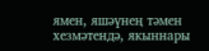ямен, яшәүнең тәмен хезмәтендә, якыннары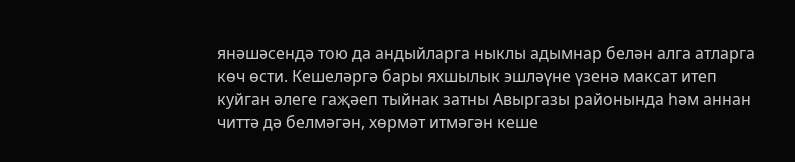янәшәсендә тою да андыйларга ныклы адымнар белән алга атларга көч өсти. Кешеләргә бары яхшылык эшләүне үзенә максат итеп куйган әлеге гаҗәеп тыйнак затны Авыргазы районында һәм аннан читтә дә белмәгән, хөрмәт итмәгән кеше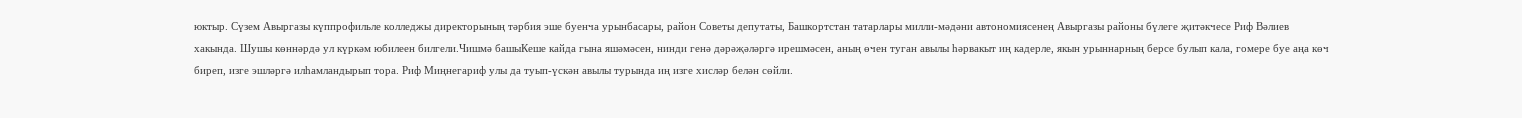юктыр. Сүзем Авыргазы күппрофильле колледжы директорының тәрбия эше буенча урынбасары, район Советы депутаты, Башкортстан татарлары милли-мәдәни автономиясенең Авыргазы районы бүлеге җитәкчесе Риф Вәлиев хакында. Шушы көннәрдә ул күркәм юбилеен билгели.Чишмә башыКеше кайда гына яшәмәсен, нинди генә дәрәҗәләргә ирешмәсен, аның өчен туган авылы һәрвакыт иң кадерле, якын урыннарның берсе булып кала, гомере буе аңа көч биреп, изге эшләргә илһамландырып тора. Риф Миңнегариф улы да туып-үскән авылы турында иң изге хисләр белән сөйли.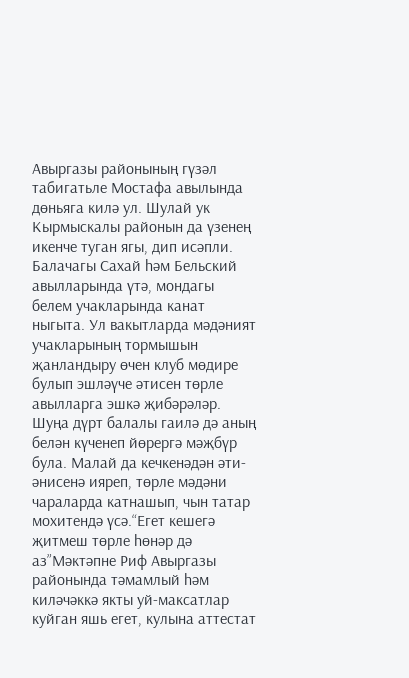Авыргазы районының гүзәл табигатьле Мостафа авылында дөньяга килә ул. Шулай ук Кырмыскалы районын да үзенең икенче туган ягы, дип исәпли. Балачагы Сахай һәм Бельский авылларында үтә, мондагы белем учакларында канат ныгыта. Ул вакытларда мәдәният учакларының тормышын җанландыру өчен клуб мөдире булып эшләүче әтисен төрле авылларга эшкә җибәрәләр. Шуңа дүрт балалы гаилә дә аның белән күченеп йөрергә мәҗбүр була. Малай да кечкенәдән әти-әнисенә ияреп, төрле мәдәни чараларда катнашып, чын татар мохитендә үсә.“Егет кешегә җитмеш төрле һөнәр дә аз”Мәктәпне Риф Авыргазы районында тәмамлый һәм киләчәккә якты уй-максатлар куйган яшь егет, кулына аттестат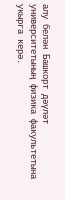алу белән Башкорт дәүләт университетының физика факультетына укырга керә.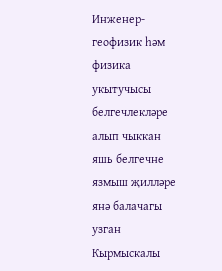Инженер-геофизик һәм физика укытучысы белгечлекләре алып чыккан яшь белгечне язмыш җилләре янә балачагы узган Кырмыскалы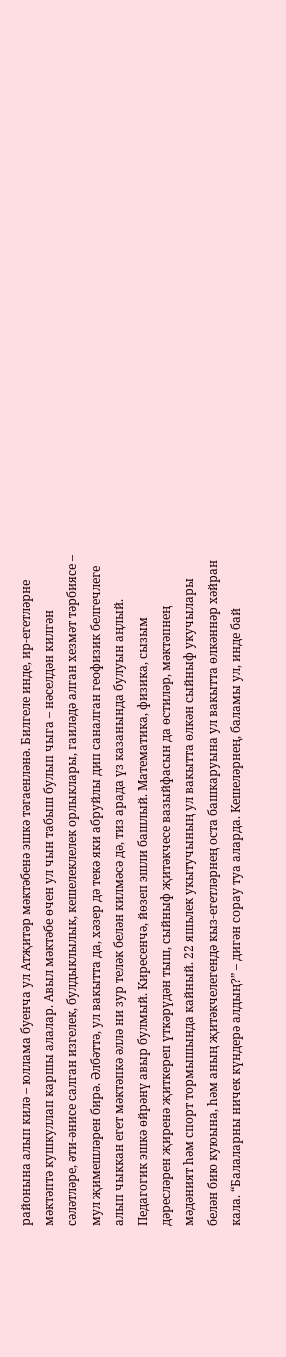районына алып килә – юллама буенча ул Атҗитәр мәктәбенә эшкә тәгаенләнә. Билгеле инде, ир-егетләрне мәктәптә кушкуллап каршы алалар. Авыл мәктәбе өчен ул чын табыш булып чыга – нәселдән килгән сәләтләре, әти-әнисе салган изгелек, булдыклылык, кешелеклелек орлыклары, гаиләдә алган хезмәт тәрбиясе – мул җимешләрен бирә. Әлбәттә, ул вакытта да, хәзер дә текә яки абруйлы дип саналган геофизик белгечлеге алып чыккан егет мәктәпкә әллә ни зур теләк белән килмәсә дә, тиз арада үз казанында булуын аңлый. Педагогик эшкә өйрәнү авыр булмый. Киресенчә, йөзеп эшли башлый. Математика, физика, сызым дәресләрен җиренә җиткереп үткәрүдән тыш, сыйныф җитәкчесе вазыйфасын да өстиләр, мәктәпнең мәдәният һәм спорт тормышында кайный. 22 яшьлек укытучының ул вакытта өлкән сыйныф укучылары белән бию куюына, һәм аның җитәкчелегендә кыз-егетләрнең оста башкаруына ул вакытта өлкәннәр хәйран кала. “Балаларны ничек күндерә алдың?” – дигән сорау туа аларда. Кешеләрнең, баламы ул, инде бай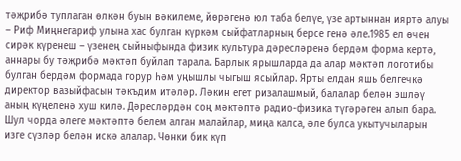тәҗрибә туплаган өлкән буын вәкилеме, йөрәгенә юл таба белүе, үзе артыннан ияртә алуы – Риф Миңнегариф улына хас булган күркәм сыйфатларның берсе генә әле.1985 ел өчен сирәк күренеш – үзенең сыйныфында физик культура дәресләренә бердәм форма кертә, аннары бу тәҗрибә мәктәп буйлап тарала. Барлык ярышларда да алар мәктәп логотибы булган бердәм формада горур һәм уңышлы чыгыш ясыйлар. Ярты елдан яшь белгечкә директор вазыйфасын тәкъдим итәләр. Ләкин егет ризалашмый, балалар белән эшләү аның күңеленә хуш килә. Дәресләрдән соң мәктәптә радио-физика түгәрәген алып бара. Шул чорда әлеге мәктәптә белем алган малайлар, миңа калса, әле булса укытучыларын изге сүзләр белән искә алалар. Чөнки бик күп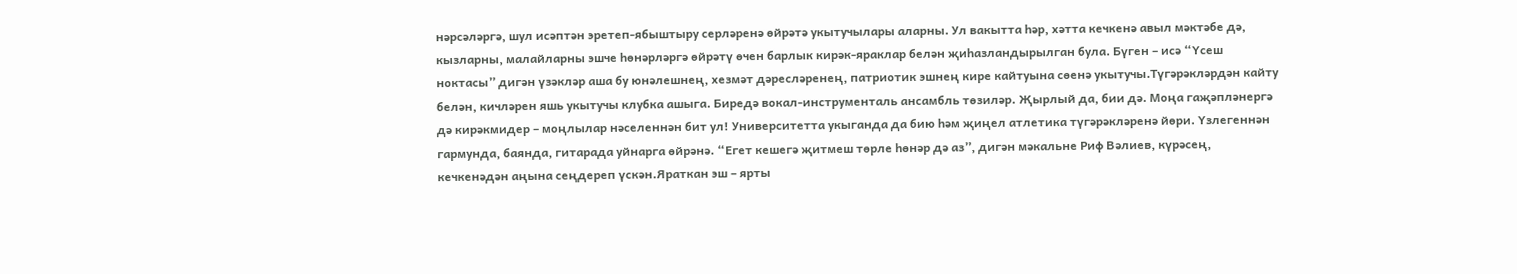нәрсәләргә, шул исәптән эретеп-ябыштыру серләренә өйрәтә укытучылары аларны. Ул вакытта һәр, хәтта кечкенә авыл мәктәбе дә, кызларны, малайларны эшче һөнәрләргә өйрәтү өчен барлык кирәк-яраклар белән җиһазландырылган була. Бүген – исә “Үсеш ноктасы” дигән үзәкләр аша бу юнәлешнең, хезмәт дәресләренең, патриотик эшнең кире кайтуына сөенә укытучы.Түгәрәкләрдән кайту белән, кичләрен яшь укытучы клубка ашыга. Биредә вокал-инструменталь ансамбль төзиләр. Җырлый да, бии дә. Моңа гаҗәпләнергә дә кирәкмидер – моңлылар нәселеннән бит ул! Университетта укыганда да бию һәм җиңел атлетика түгәрәкләренә йөри. Үзлегеннән гармунда, баянда, гитарада уйнарга өйрәнә. “Егет кешегә җитмеш төрле һөнәр дә аз”, дигән мәкальне Риф Вәлиев, күрәсең, кечкенәдән аңына сеңдереп үскән.Яраткан эш – ярты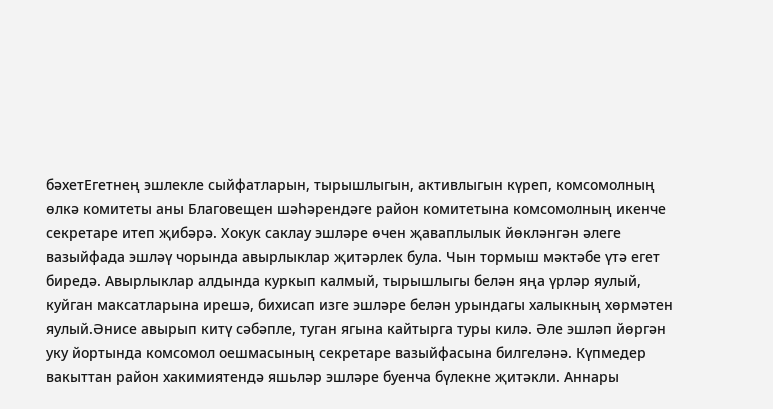бәхетЕгетнең эшлекле сыйфатларын, тырышлыгын, активлыгын күреп, комсомолның өлкә комитеты аны Благовещен шәһәрендәге район комитетына комсомолның икенче секретаре итеп җибәрә. Хокук саклау эшләре өчен җаваплылык йөкләнгән әлеге вазыйфада эшләү чорында авырлыклар җитәрлек була. Чын тормыш мәктәбе үтә егет биредә. Авырлыклар алдында куркып калмый, тырышлыгы белән яңа үрләр яулый, куйган максатларына ирешә, бихисап изге эшләре белән урындагы халыкның хөрмәтен яулый.Әнисе авырып китү сәбәпле, туган ягына кайтырга туры килә. Әле эшләп йөргән уку йортында комсомол оешмасының секретаре вазыйфасына билгеләнә. Күпмедер вакыттан район хакимиятендә яшьләр эшләре буенча бүлекне җитәкли. Аннары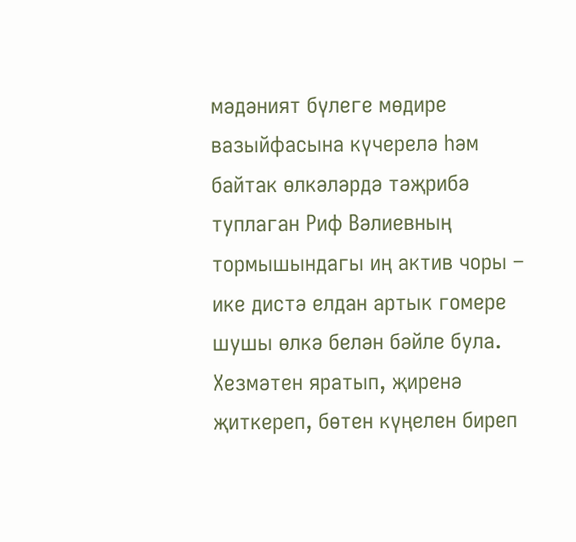мәдәният бүлеге мөдире вазыйфасына күчерелә һәм байтак өлкәләрдә тәҗрибә туплаган Риф Вәлиевның тормышындагы иң актив чоры – ике дистә елдан артык гомере шушы өлкә белән бәйле була. Хезмәтен яратып, җиренә җиткереп, бөтен күңелен биреп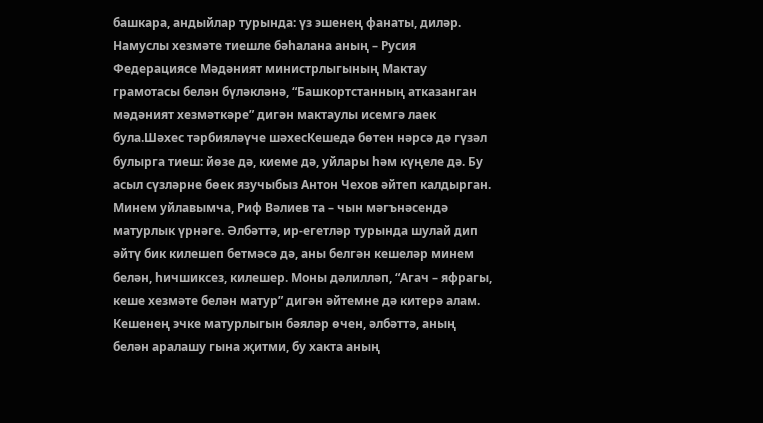башкара, андыйлар турында: үз эшенең фанаты, диләр. Намуслы хезмәте тиешле бәһалана аның – Русия Федерациясе Мәдәният министрлыгының Мактау грамотасы белән бүләкләнә, “Башкортстанның атказанган мәдәният хезмәткәре” дигән мактаулы исемгә лаек була.Шәхес тәрбияләүче шәхесКешедә бөтен нәрсә дә гүзәл булырга тиеш: йөзе дә, киеме дә, уйлары һәм күңеле дә. Бу асыл сүзләрне бөек язучыбыз Антон Чехов әйтеп калдырган. Минем уйлавымча, Риф Вәлиев та – чын мәгънәсендә матурлык үрнәге. Әлбәттә, ир-егетләр турында шулай дип әйтү бик килешеп бетмәсә дә, аны белгән кешеләр минем белән, һичшиксез, килешер. Моны дәлилләп, “Агач – яфрагы, кеше хезмәте белән матур” дигән әйтемне дә китерә алам. Кешенең эчке матурлыгын бәяләр өчен, әлбәттә, аның белән аралашу гына җитми, бу хакта аның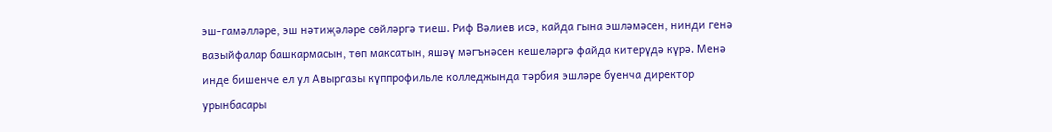эш-гамәлләре, эш нәтиҗәләре сөйләргә тиеш. Риф Вәлиев исә, кайда гына эшләмәсен, нинди генә вазыйфалар башкармасын, төп максатын, яшәү мәгънәсен кешеләргә файда китерүдә күрә. Менә инде бишенче ел ул Авыргазы күппрофильле колледжында тәрбия эшләре буенча директор урынбасары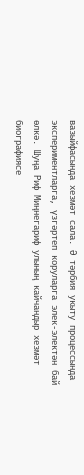вазыйфасында хезмәт сала. Ә тәрбия укыту процессында экспериментларга, үзгәртеп коруларга элек-электән бай өлкә. Шуңа Риф Миңнегариф улының кайчандыр хезмәт биографиясе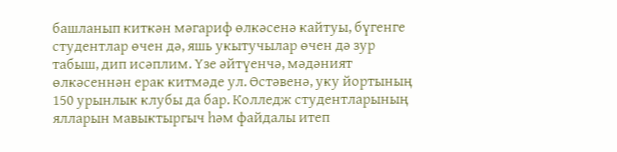башланып киткән мәгариф өлкәсенә кайтуы, бүгенге студентлар өчен дә, яшь укытучылар өчен дә зур табыш, дип исәплим. Үзе әйтүенчә, мәдәният өлкәсеннән ерак китмәде ул. Өстәвенә, уку йортының 150 урынлык клубы да бар. Колледж студентларының ялларын мавыктыргыч һәм файдалы итеп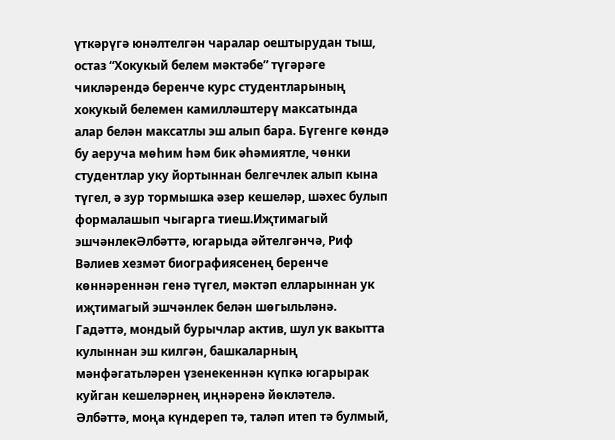үткәрүгә юнәлтелгән чаралар оештырудан тыш, остаз “Хокукый белем мәктәбе” түгәрәге чикләрендә беренче курс студентларының хокукый белемен камилләштерү максатында алар белән максатлы эш алып бара. Бүгенге көндә бу аеруча мөһим һәм бик әһәмиятле, чөнки студентлар уку йортыннан белгечлек алып кына түгел, ә зур тормышка әзер кешеләр, шәхес булып формалашып чыгарга тиеш.Иҗтимагый эшчәнлекӘлбәттә, югарыда әйтелгәнчә, Риф Вәлиев хезмәт биографиясенең беренче көннәреннән генә түгел, мәктәп елларыннан ук иҗтимагый эшчәнлек белән шөгыльләнә. Гадәттә, мондый бурычлар актив, шул ук вакытта кулыннан эш килгән, башкаларның мәнфәгатьләрен үзенекеннән күпкә югарырак куйган кешеләрнең иңнәренә йөкләтелә. Әлбәттә, моңа күндереп тә, таләп итеп тә булмый,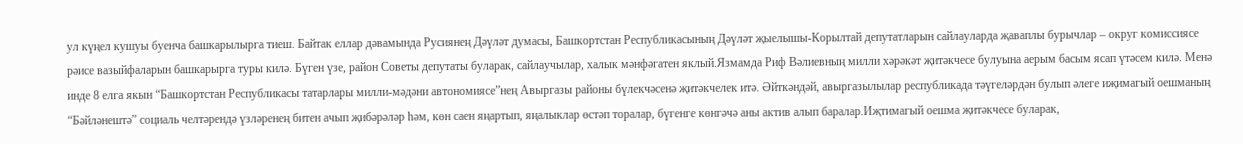ул күңел кушуы буенча башкарылырга тиеш. Байтак еллар дәвамында Русиянең Дәүләт думасы, Башкортстан Республикасының Дәүләт җыелышы-Корылтай депутатларын сайлауларда җаваплы бурычлар – округ комиссиясе рәисе вазыйфаларын башкарырга туры килә. Бүген үзе, район Советы депутаты буларак, сайлаучылар, халык мәнфәгатен яклый.Язмамда Риф Вәлиевның милли хәрәкәт җитәкчесе булуына аерым басым ясап үтәсем килә. Менә инде 8 елга якын “Башкортстан Республикасы татарлары милли-мәдәни автономиясе”нең Авыргазы районы бүлекчәсенә җитәкчелек итә. Әйткәндәй, авыргазылылар республикада тәүгеләрдән булып әлеге иҗимагый оешманың “Бәйләнештә” социаль челтәрендә үзләренең битен ачып җибәрәләр һәм, көн саен яңартып, яңалыклар өстәп торалар, бүгенге көнгәчә аны актив алып баралар.Иҗтимагый оешма җитәкчесе буларак,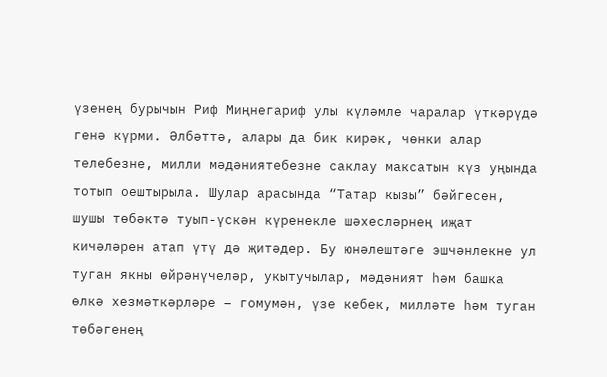үзенең бурычын Риф Миңнегариф улы күләмле чаралар үткәрүдә генә күрми. Әлбәттә, алары да бик кирәк, чөнки алар телебезне, милли мәдәниятебезне саклау максатын күз уңында тотып оештырыла. Шулар арасында “Татар кызы” бәйгесен, шушы төбәктә туып-үскән күренекле шәхесләрнең иҗат кичәләрен атап үтү дә җитәдер. Бу юнәлештәге эшчәнлекне ул туган якны өйрәнүчеләр, укытучылар, мәдәният һәм башка өлкә хезмәткәрләре – гомумән, үзе кебек, милләте һәм туган төбәгенең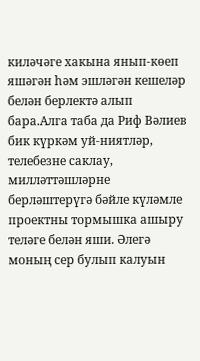киләчәге хакына янып-көеп яшәгән һәм эшләгән кешеләр белән берлектә алып бара.Алга таба да Риф Вәлиев бик күркәм уй-ниятләр, телебезне саклау, милләттәшләрне берләштерүгә бәйле күләмле проектны тормышка ашыру теләге белән яши. Әлегә моның сер булып калуын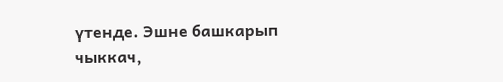үтенде. Эшне башкарып чыккач,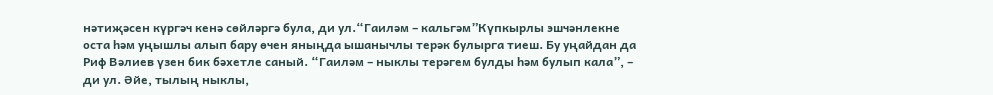нәтиҗәсен күргәч кенә сөйләргә була, ди ул.“Гаиләм – кальгәм”Күпкырлы эшчәнлекне оста һәм уңышлы алып бару өчен яныңда ышанычлы терәк булырга тиеш. Бу уңайдан да Риф Вәлиев үзен бик бәхетле саный. “Гаиләм – ныклы терәгем булды һәм булып кала”, – ди ул. Әйе, тылың ныклы,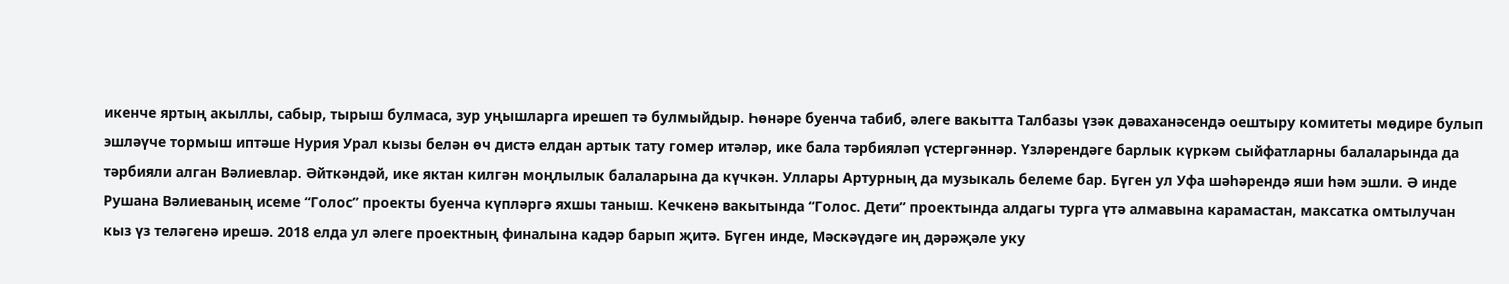икенче яртың акыллы, сабыр, тырыш булмаса, зур уңышларга ирешеп тә булмыйдыр. Һөнәре буенча табиб, әлеге вакытта Талбазы үзәк дәваханәсендә оештыру комитеты мөдире булып эшләүче тормыш иптәше Нурия Урал кызы белән өч дистә елдан артык тату гомер итәләр, ике бала тәрбияләп үстергәннәр. Үзләрендәге барлык күркәм сыйфатларны балаларында да тәрбияли алган Вәлиевлар. Әйткәндәй, ике яктан килгән моңлылык балаларына да күчкән. Уллары Артурның да музыкаль белеме бар. Бүген ул Уфа шәһәрендә яши һәм эшли. Ә инде Рушана Вәлиеваның исеме “Голос” проекты буенча күпләргә яхшы таныш. Кечкенә вакытында “Голос. Дети” проектында алдагы турга үтә алмавына карамастан, максатка омтылучан кыз үз теләгенә ирешә. 2018 елда ул әлеге проектның финалына кадәр барып җитә. Бүген инде, Мәскәүдәге иң дәрәҗәле уку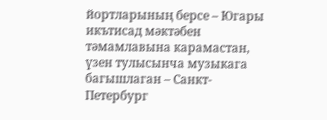йортларының берсе – Югары икътисад мәктәбен тәмамлавына карамастан, үзен тулысынча музыкага багышлаган – Санкт-Петербург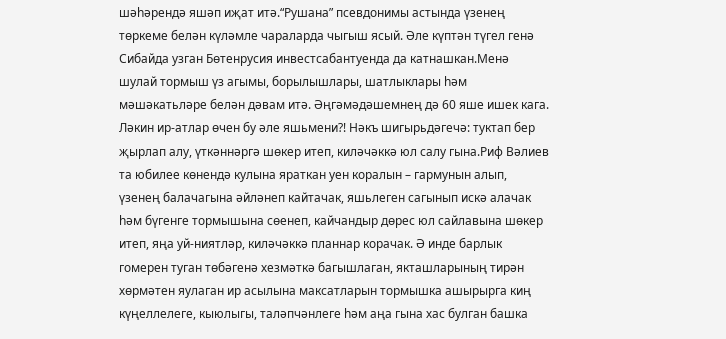шәһәрендә яшәп иҗат итә.“Рушана” псевдонимы астында үзенең төркеме белән күләмле чараларда чыгыш ясый. Әле күптән түгел генә Сибайда узган Бөтенрусия инвестсабантуенда да катнашкан.Менә шулай тормыш үз агымы, борылышлары, шатлыклары һәм мәшәкатьләре белән дәвам итә. Әңгәмәдәшемнең дә 60 яше ишек кага. Ләкин ир-атлар өчен бу әле яшьмени?! Нәкъ шигырьдәгечә: туктап бер җырлап алу, үткәннәргә шөкер итеп, киләчәккә юл салу гына.Риф Вәлиев та юбилее көнендә кулына яраткан уен коралын – гармунын алып, үзенең балачагына әйләнеп кайтачак, яшьлеген сагынып искә алачак һәм бүгенге тормышына сөенеп, кайчандыр дөрес юл сайлавына шөкер итеп, яңа уй-ниятләр, киләчәккә планнар корачак. Ә инде барлык гомерен туган төбәгенә хезмәткә багышлаган, якташларының тирән хөрмәтен яулаган ир асылына максатларын тормышка ашырырга киң күңеллелеге, кыюлыгы, таләпчәнлеге һәм аңа гына хас булган башка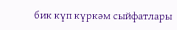бик күп күркәм сыйфатлары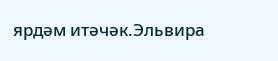ярдәм итәчәк.Эльвира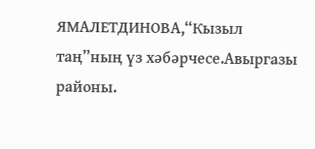ЯМАЛЕТДИНОВА,“Кызыл таң”ның үз хәбәрчесе.Авыргазы районы.